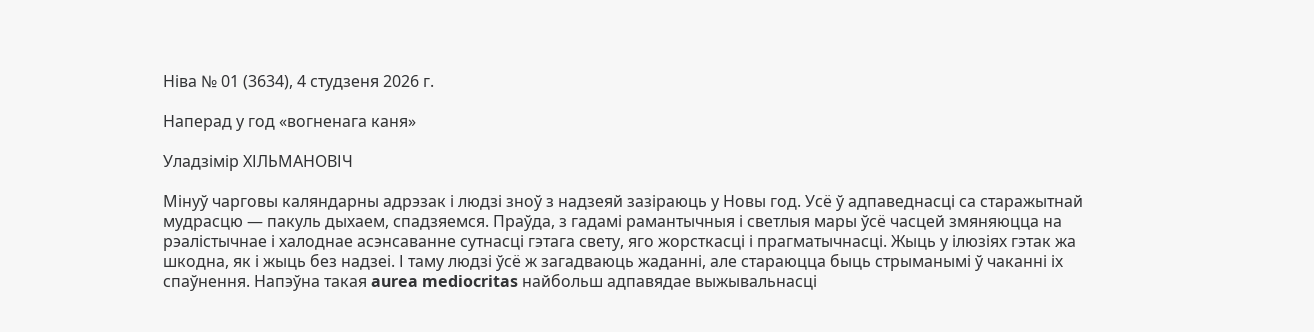Ніва № 01 (3634), 4 cтудзеня 2026 г.

Наперад у год «вогненага каня»

Уладзімір ХІЛЬМАНОВІЧ

Мінуў чарговы каляндарны адрэзак і людзі зноў з надзеяй зазіраюць у Новы год. Усё ў адпаведнасці са старажытнай мудрасцю — пакуль дыхаем, спадзяемся. Праўда, з гадамі рамантычныя і светлыя мары ўсё часцей змяняюцца на рэалістычнае і халоднае асэнсаванне сутнасці гэтага свету, яго жорсткасці і прагматычнасці. Жыць у ілюзіях гэтак жа шкодна, як і жыць без надзеі. І таму людзі ўсё ж загадваюць жаданні, але стараюцца быць стрыманымі ў чаканні іх спаўнення. Напэўна такая aurea mediocritas найбольш адпавядае выжывальнасці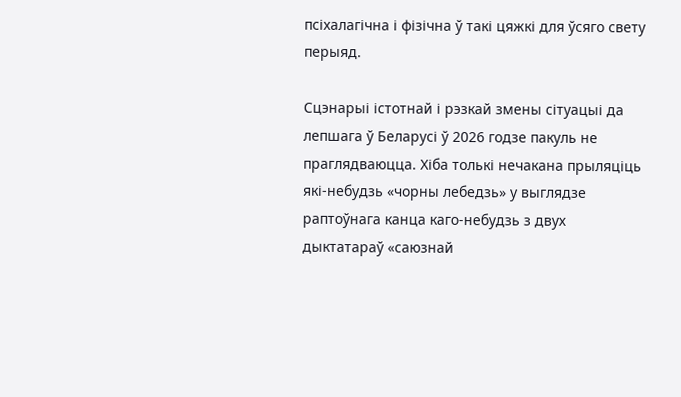псіхалагічна і фізічна ў такі цяжкі для ўсяго свету перыяд.

Сцэнарыі істотнай і рэзкай змены сітуацыі да лепшага ў Беларусі ў 2026 годзе пакуль не праглядваюцца. Хіба толькі нечакана прыляціць які-небудзь «чорны лебедзь» у выглядзе раптоўнага канца каго-небудзь з двух дыктатараў «саюзнай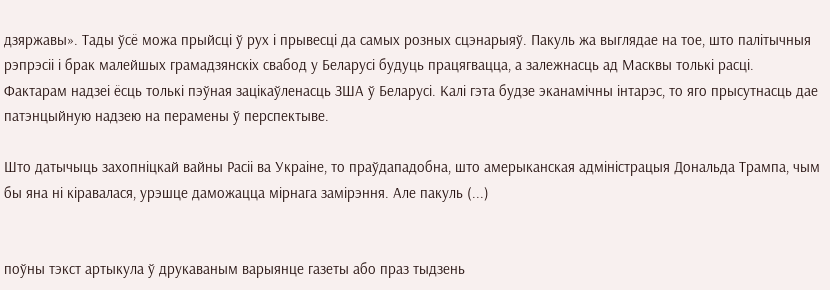дзяржавы». Тады ўсё можа прыйсці ў рух і прывесці да самых розных сцэнарыяў. Пакуль жа выглядае на тое, што палітычныя рэпрэсіі і брак малейшых грамадзянскіх свабод у Беларусі будуць працягвацца, а залежнасць ад Масквы толькі расці. Фактарам надзеі ёсць толькі пэўная зацікаўленасць ЗША ў Беларусі. Калі гэта будзе эканамічны інтарэс, то яго прысутнасць дае патэнцыйную надзею на перамены ў перспектыве.

Што датычыць захопніцкай вайны Расіі ва Украіне, то праўдападобна, што амерыканская адміністрацыя Дональда Трампа, чым бы яна ні кіравалася, урэшце даможацца мірнага замірэння. Але пакуль (...)


поўны тэкст артыкула ў друкаваным варыянце газеты або праз тыдзень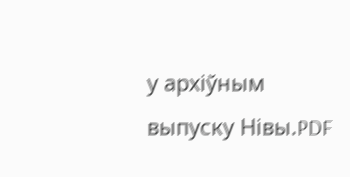у архіўным выпуску Нівы.PDF